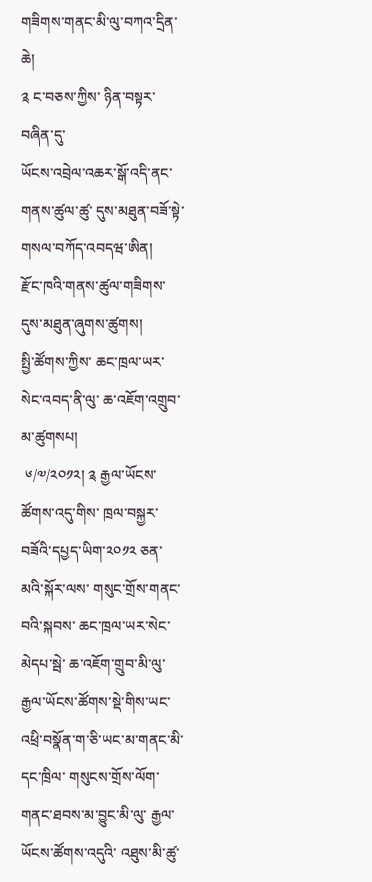གཟིགས་གནང་མི་ལུ་བཀའ་དྲིན་ཆེ།
༉ ང་བཅས་ཀྱིས་ ཉིན་བསྟར་བཞིན་དུ་
ཡོངས་འབྲེལ་འཆར་སྒོ་འདི་ནང་
གནས་ཚུལ་ཚུ་ དུས་མཐུན་བཟོ་སྟེ་ གསལ་བཀོད་འབདཝ་ཨིན།
རྫོང་ཁའི་གནས་ཚུལ་གཟིགས་ དུས་མཐུན་ཞུགས་ཚུགས།
སྤྱི་ཚོགས་ཀྱིས་ ཆང་ཁྲལ་ཡར་སེང་འབད་ནི་ལུ་ ཆ་འཇོག་འགྲུབ་མ་ཚུགསཔ།
 ༦/༧/༢༠༡༢། ༉ རྒྱལ་ཡོངས་ཚོགས་འདུ་གིས་ ཁྲལ་བསྐྱར་བཟོའི་དཔྱད་ཡིག་༢༠༡༢ ཅན་མའི་སྐོར་ལས་ གསུང་གྲོས་གནང་བའི་སྐབས་ ཆང་ཁྲལ་ཡར་སེང་མེདཔ་སྦེ་ ཆ་འཇོག་གྲུབ་མི་ལུ་ རྒྱལ་ཡོངས་ཚོགས་སྡེ་གིས་ཡང་ འཕྲི་བསྣོན་ག་ཅི་ཡང་མ་གནང་མི་དང་ཁྲིལ་ གསུངས་གྲོས་ལོག་གནང་ཐབས་མ་བྱུང་མི་ལུ་ རྒྱལ་ཡོངས་ཚོགས་འདུའི་ འཐུས་མི་ཚུ་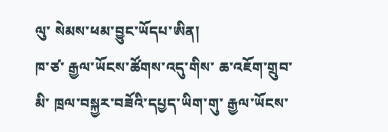ལུ་ སེམས་ཕམ་བྱུང་ཡོདཔ་ཨིན།
ཁ་ཙ་ རྒྱལ་ཡོངས་ཚོགས་འདུ་གིས་ ཆ་འཇོག་གྲུབ་མི་ ཁྲལ་བསྐྱར་བཟོའི་དཔྱད་ཡིག་གུ་ རྒྱལ་ཡོངས་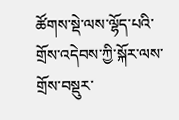ཚོགས་སྡེ་ལས་ལྷོད་པའི་ གྲོས་འདེབས་ཀྱི་སྐོར་ལས་ གྲོས་བསྡུར་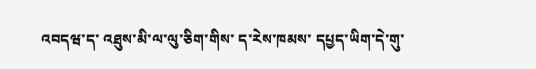འབདཝ་ད་ འཐུས་མི་ལ་ལུ་ཅིག་གིས་ ད་རེས་ཁམས་ དཔྱད་ཡིག་དེ་གུ་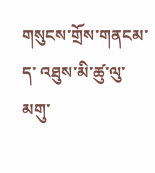གསུངས་གྲོས་གནངམ་ད་ འཐུས་མི་ཚུ་ལུ་ མགུ་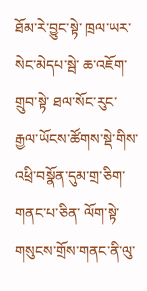ཐོམ་རེ་བྱུང་སྟེ་ ཁྲལ་ཡར་སེང་མེདཔ་སྦེ་ ཆ་འཇོག་གྲུབ་སྟེ་ ཐལ་སོང་རུང་ རྒྱལ་ཡོངས་ཚོགས་སྡེ་གིས་ འཕྲི་བསྣོན་དུམ་གྲ་ཅིག་གནང་པ་ཅིན་ ལོག་སྟེ་ གསུངས་གྲོས་གནང་ནི་ལུ་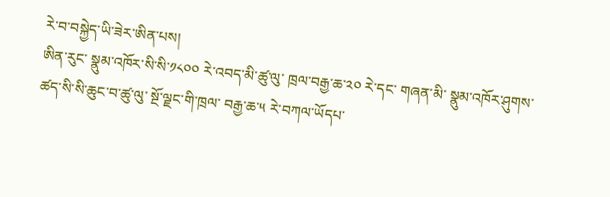རེ་བ་བསྐྱེད་ཡི་ཟེར་ཨིན་པས།
ཨིན་རུང་ སྣུམ་འཁོར་སི་སི་༡༨༠༠ རེ་འབད་མི་ཚུ་ལུ་ ཁྲལ་བརྒྱ་ཆ་༢༠ རེ་དང་ གཞན་མི་ སྣུམ་འཁོར་ཤུགས་ཚད་སི་སི་ཆུང་བ་ཚུ་ལུ་ སྔོ་ལྗང་གི་ཁྲལ་ བརྒྱ་ཆ་༥ རེ་བཀལ་ཡོདཔ་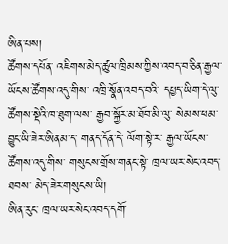ཨིན་པས།
ཚོགས་དཔོན་ འཇིགས་མེད་ཚུལ་ཁྲིམས་ཀྱིས་འབད་བ་ཅིན་རྒྱལ་ཡོངས་ཚོགས་འདུ་གིས་ འཁྲི་སྣོན་འབད་བའི་ དཔྱད་ཡིག་དེ་ལུ་ ཚོགས་སྡེའི་ཁ་ཐུག་ལས་ རྒྱབ་སྐྱོར་མ་ཐོབ་མི་ལུ་ སེམས་ཕམ་བྱུང་ཡི་ཟེར་ཨིནམ་ད་ གནད་དོན་དེ་ ལོག་སྟེ་ར་ རྒྱལ་ཡོངས་ཚོགས་འདུ་གིས་ གསུངས་གྲོས་གནང་སྟེ་ ཁྲལ་ཡར་སེང་འབད་ཐབས་ མེད་ཟེར་གསུངས་ཡི།
ཨིན་རུང་ ཁྲལ་ཡར་སེང་འབད་དགོ་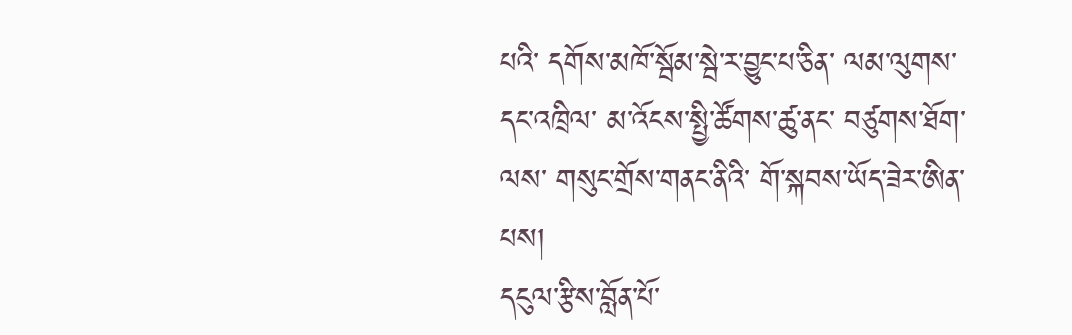པའི་ དགོས་མཁོ་སྦོམ་སྦེ་ར་བྱུང་པ་ཅིན་ ལམ་ལུགས་དང་འཁྲིལ་ མ་འོངས་སྤྱི་ཚོགས་ཚུ་ནང་ བཙུགས་ཐོག་ལས་ གསུང་གྲོས་གནང་ནིའི་ གོ་སྐབས་ཡོད་ཟེར་ཨིན་པས།
དངུལ་རྩིས་བློན་པོ་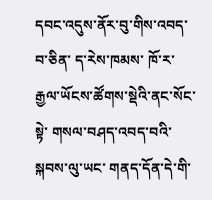དབང་འདུས་ནོར་བུ་གིས་འབད་བ་ཅིན་ ད་རེས་ཁམས་ ཁོ་ར་ རྒྱལ་ཡོངས་ཚོགས་སྡེའི་ནང་སོང་སྟེ་ གསལ་བཤད་འབད་བའི་སྐབས་ལུ་ཡང་ གནད་དོན་དེ་གི་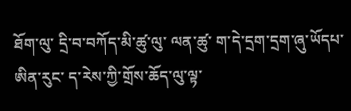ཐོག་ལུ་ དྲི་བ་བཀོད་མི་ཚུ་ལུ་ ལན་ཚུ་ ག་དེ་དྲག་དྲག་ཞུ་ཡོདཔ་ཨིན་རུང་ ད་རེས་ཀྱི་གྲོས་ཆོད་ལུ་ལྟ་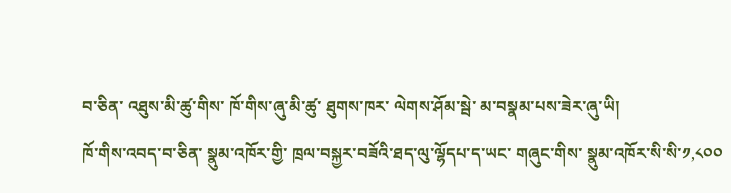བ་ཅིན་ འཐུས་མི་ཚུ་གིས་ ཁོ་གིས་ཞུ་མི་ཚུ་ ཐུགས་ཁར་ ལེགས་ཤོམ་སྦེ་ མ་བསྣམ་པས་ཟེར་ཞུ་ཡི།
ཁོ་གིས་འབད་བ་ཅིན་ སྣུམ་འཁོར་གྱི་ ཁྲལ་བསྐྱར་བཟོའི་ཐད་ལུ་ལྷོདཔ་ད་ཡང་ གཞུང་གིས་ སྣུམ་འཁོར་སི་སི་༡,༨༠༠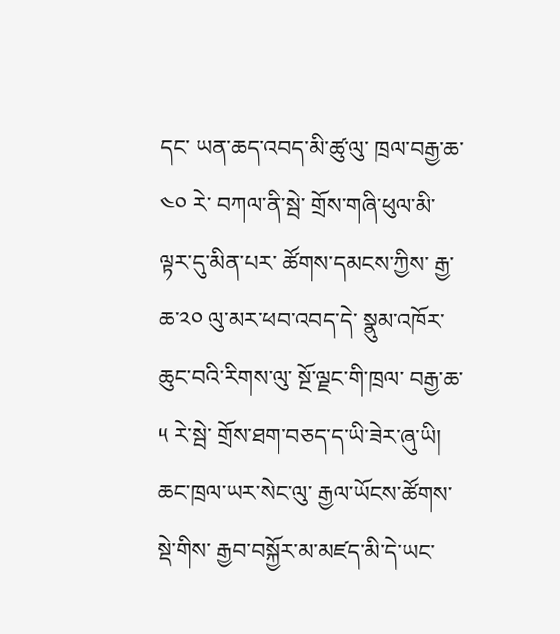དང་ ཡན་ཆད་འབད་མི་ཚུ་ལུ་ ཁྲལ་བརྒྱ་ཆ་༤༠ རེ་ བཀལ་ནི་སྦེ་ གྲོས་གཞི་ཕུལ་མི་ལྟར་དུ་མིན་པར་ ཚོགས་དམངས་ཀྱིས་ རྒྱ་ཆ་༢༠ ལུ་མར་ཕབ་འབད་དེ་ སྣུམ་འཁོར་ཆུང་བའི་རིགས་ལུ་ སྔོ་ལྗང་གི་ཁྲལ་ བརྒྱ་ཆ་༥ རེ་སྦེ་ གྲོས་ཐག་བཅད་ད་ཡི་ཟེར་ཞུ་ཡི།
ཆང་ཁྲལ་ཡར་སེང་ལུ་ རྒྱལ་ཡོངས་ཚོགས་སྡེ་གིས་ རྒྱབ་བསྐྱོར་མ་མཛད་མི་དེ་ཡང་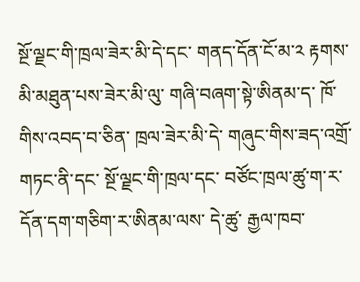སྔོ་ལྗང་གི་ཁྲལ་ཟེར་མི་དེ་དང་ གནད་དོན་ངོ་མ་༢ རྟགས་མི་མཐུན་པས་ཟེར་མི་ལུ་ གཞི་བཞག་སྟེ་ཨིནམ་ད་ ཁོ་གིས་འབད་བ་ཅིན་ ཁྲལ་ཟེར་མི་དེ་ གཞུང་གིས་ཟད་འགྲོ་གཏང་ནི་དང་ སྔོ་ལྗང་གི་ཁྲལ་དང་ བཙོང་ཁྲལ་ཚུ་ག་ར་ དོན་དག་གཅིག་ར་ཨིནམ་ལས་ དེ་ཚུ་ རྒྱལ་ཁབ་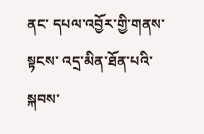ནང་ དཔལ་འབྱོར་གྱི་གནས་སྟངས་ འདྲ་མིན་ཐོན་པའི་སྐབས་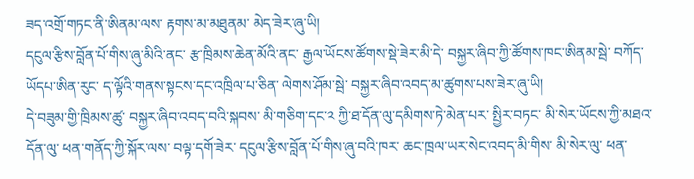ཟད་འགྲོ་གཏང་ནི་ཨིནམ་ལས་ རྟགས་མ་མཐུནམ་ མེད་ཟེར་ཞུ་ཡི།
དངུལ་རྩིས་བློན་པོ་གིས་ཞུ་མིའི་ནང་ རྩ་ཁྲིམས་ཆེན་མོའི་ནང་ རྒྱལ་ཡོངས་ཚོགས་སྡེ་ཟེར་མི་དེ་ བསྐྱར་ཞིབ་ཀྱི་ཚོགས་ཁང་ཨིནམ་སྦེ་ བཀོད་ཡོདཔ་ཨིན་རུང་ ད་ལྟོའི་གནས་སྟངས་དང་འཁྲིལ་པ་ཅིན་ ལེགས་ཤོམ་སྦེ་ བསྐྱར་ཞིབ་འབད་མ་ཚུགས་པས་ཟེར་ཞུ་ཡི།
དེ་བཟུམ་གྱི་ཁྲིམས་ཚུ་ བསྐྱར་ཞིབ་འབད་བའི་སྐབས་ མི་གཅིག་དང་༢ ཀྱི་ཐ་དོན་ལུ་དམིགས་ཏེ་མེན་པར་ སྤྱིར་བཏང་ མི་སེར་ཡོངས་ཀྱི་མཐའ་དོན་ལུ་ ཕན་གནོད་ཀྱི་སྐོར་ལས་ བལྟ་དགོ་ཟེར་ དངུལ་རྩིས་བློན་པོ་གིས་ཞུ་བའི་ཁར་ ཆང་ཁྲལ་ཡར་སེང་འབད་མི་གིས་ མི་སེར་ལུ་ ཕན་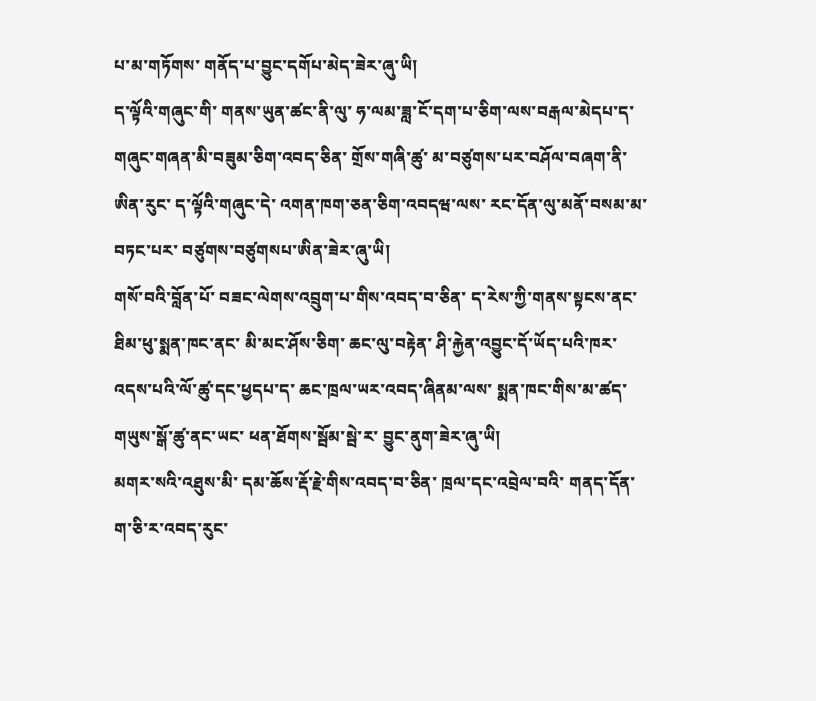པ་མ་གཏོགས་ གནོད་པ་བྱུང་དགོཔ་མེད་ཟེར་ཞུ་ཡི།
ད་ལྟོའི་གཞུང་གི་ གནས་ཡུན་ཚང་ནི་ལུ་ ཧ་ལམ་ཟླ་ངོ་དག་པ་ཅིག་ལས་བརྒལ་མེདཔ་ད་ གཞུང་གཞན་མི་བཟུམ་ཅིག་འབད་ཅིན་ གྲོས་གཞི་ཚུ་ མ་བཙུགས་པར་བཤོལ་བཞག་ནི་ཨིན་རུང་ ད་ལྟོའི་གཞུང་དེ་ འགན་ཁག་ཅན་ཅིག་འབདཝ་ལས་ རང་དོན་ལུ་མནོ་བསམ་མ་བཏང་པར་ བཙུགས་བཙུགསཔ་ཨིན་ཟེར་ཞུ་ཡི།
གསོ་བའི་བློན་པོ་ བཟང་ལེགས་འབྲུག་པ་གིས་འབད་བ་ཅིན་ ད་རེས་ཀྱི་གནས་སྟངས་ནང་ ཐིམ་ཕུ་སྨན་ཁང་ནང་ མི་མང་ཤོས་ཅིག་ ཆང་ལུ་བརྟེན་ ཤི་རྐྱེན་འབྱུང་དོ་ཡོད་པའི་ཁར་ འདས་པའི་ལོ་ཚུ་དང་ཕྱདཔ་ད་ ཆང་ཁྲལ་ཡར་འབད་ཞིནམ་ལས་ སྨན་ཁང་གིས་མ་ཚད་ གཡུས་སྒོ་ཚུ་ནང་ཡང་ ཕན་ཐོགས་སྦོམ་སྦེ་ར་ བྱུང་ནུག་ཟེར་ཞུ་ཡི།
མགར་སའི་འཐུས་མི་ དམ་ཆོས་རྡོ་རྗེ་གིས་འབད་བ་ཅིན་ ཁྲལ་དང་འབྲེལ་བའི་ གནད་དོན་ག་ཅི་ར་འབད་རུང་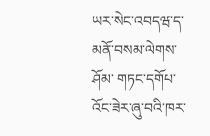ཡར་སེང་འབདཝ་ད་ མནོ་བསམ་ལེགས་ཤོམ་ གཏང་དགོཔ་འོང་ཟེར་ཞུ་བའི་ཁར་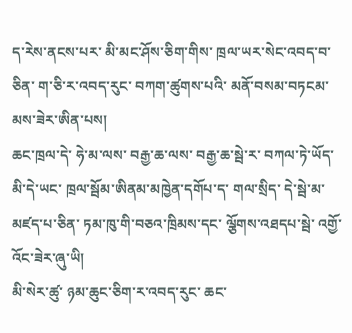ད་རེས་ནངས་པར་ མི་མང་ཤོས་ཅིག་གིས་ ཁྲལ་ཡར་སེང་འབད་བ་ཅིན་ ག་ཅི་ར་འབད་རུང་ བཀག་ཚུགས་པའི་ མནོ་བསམ་བཏངམ་མས་ཟེར་ཨིན་པས།
ཆང་ཁྲལ་དེ་ ཧེ་མ་ལས་ བརྒྱ་ཆ་ལས་ བརྒྱ་ཆ་སྦེ་ར་ བཀལ་ཏེ་ཡོད་མི་དེ་ཡང་ ཁྲལ་སྦོམ་ཨིནམ་མཁྱེན་དགོཔ་ད་ གལ་སྲིད་ དེ་སྦེ་མ་མཛད་པ་ཅིན་ ཏམ་ཁུ་གི་བཅའ་ཁྲིམས་དང་ ལྕོགས་འཐདཔ་སྦེ་ འགྱོ་འོང་ཟེར་ཞུ་ཡི།
མི་སེར་ཚུ་ ཉམ་ཆུང་ཅིག་ར་འབད་རུང་ ཆང་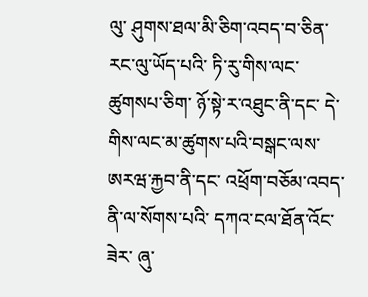ལུ་ ཤུགས་ཐལ་མི་ཅིག་འབད་བ་ཅིན་ རང་ལུ་ཡོད་པའི་ ཏི་རུ་གིས་ལང་ཚུགསཔ་ཅིག་ ཉོ་སྟེ་ར་འཐུང་ནི་དང་ དེ་གིས་ལང་མ་ཚུགས་པའི་བསྒང་ལས་ ཨརཝ་རྐྱབ་ནི་དང་ འཕྲོག་བཅོམ་འབད་ནི་ལ་སོགས་པའི་ དཀའ་ངལ་ཐོན་འོང་ཟེར་ ཞུ་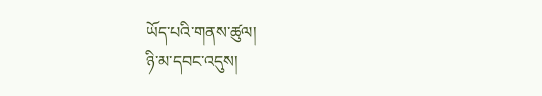ཡོད་པའི་གནས་ཚུལ།
ཉི་མ་དབང་འདུས།